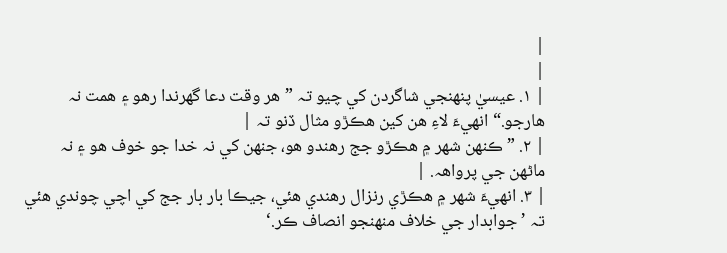|
|
| ١. عيسيٰ پنھنجي شاگردن کي چيو تہ ”ھر وقت دعا گھرندا رھو ۽ ھمت نہ ھارجو.“ انھيءَ لاءِ ھن کين ھڪڙو مثال ڏنو تہ |
| ٢. ”ڪنھن شھر ۾ ھڪڙو جج رھندو ھو، جنھن کي نہ خدا جو خوف ھو ۽ نہ ماڻھن جي پرواھہ. |
| ٣. انھيءَ شھر ۾ ھڪڙي رنزال رھندي ھئي، جيڪا بار بار جج کي اچي چوندي ھئي تہ ’جوابدار جي خلاف منھنجو انصاف ڪر.‘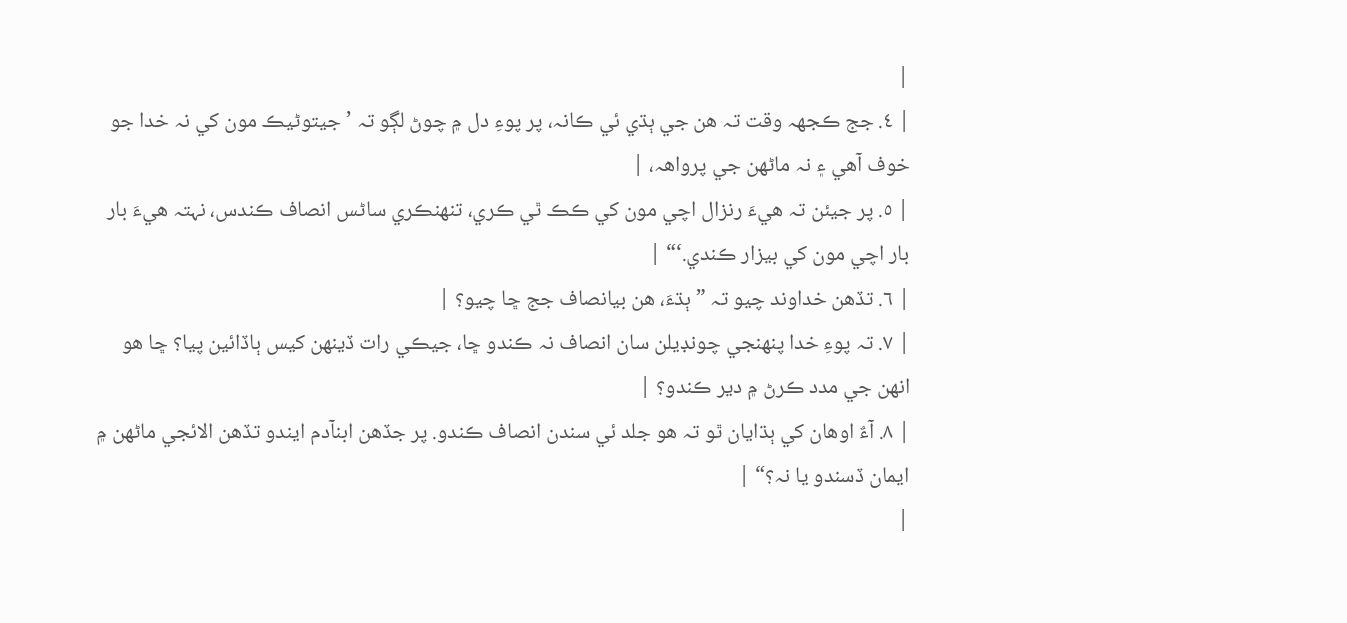|
| ٤. جج ڪجھہ وقت تہ ھن جي ٻڌي ئي ڪانہ، پر پوءِ دل ۾ چوڻ لڳو تہ ’جيتوڻيڪ مون کي نہ خدا جو خوف آھي ۽ نہ ماڻھن جي پرواھہ، |
| ٥. پر جيئن تہ ھيءَ رنزال اچي مون کي ڪڪ ٿي ڪري، تنھنڪري ساڻس انصاف ڪندس، نہتہ ھيءَ بار بار اچي مون کي بيزار ڪندي.‘“ |
| ٦. تڏھن خداوند چيو تہ ”ٻڌءَ، ھن بيانصاف جج ڇا چيو؟ |
| ٧. تہ پوءِ خدا پنھنجي چونڊيلن سان انصاف نہ ڪندو ڇا، جيڪي رات ڏينھن کيس ٻاڏائين پيا؟ ڇا ھو انھن جي مدد ڪرڻ ۾ دير ڪندو؟ |
| ٨. آءٌ اوھان کي ٻڌايان ٿو تہ ھو جلد ئي سندن انصاف ڪندو. پر جڏھن ابنآدم ايندو تڏھن الائجي ماڻھن ۾ ايمان ڏسندو يا نہ؟“ |
|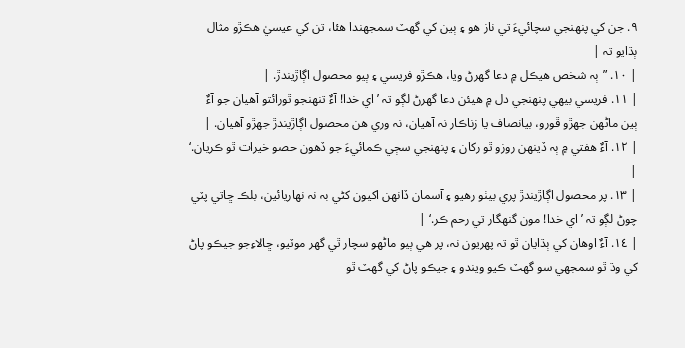٩. جن کي پنھنجي سچائيءَ تي ناز ھو ۽ ٻين کي گھٽ سمجھندا ھئا، تن کي عيسيٰ ھڪڙو مثال ٻڌايو تہ |
| ١٠. ”ٻہ شخص ھيڪل ۾ دعا گھرڻ ويا، ھڪڙو فريسي ۽ ٻيو محصول اڳاڙيندڙ. |
| ١١. فريسي بيھي پنھنجي دل ۾ ھيئن دعا گھرڻ لڳو تہ ’اي خدا! آءٌ تنھنجو ٿورائتو آھيان جو آءٌ ٻين ماڻھن جھڙو ڦورو، بيانصاف يا زناڪار نہ آھيان، نہ وري ھن محصول اڳاڙيندڙ جھڙو آھيان. |
| ١٢. آءٌ ھفتي ۾ ٻہ ڏينھن روزو ٿو رکان ۽ پنھنجي سڄي ڪمائيءَ جو ڏھون حصو خيرات ٿو ڪريان.‘ |
| ١٣. پر محصول اڳاڙيندڙ پري بيٺو رھيو ۽ آسمان ڏانھن اکيون کڻي بہ نہ نھاريائين، بلڪ ڇاتي پٽي چوڻ لڳو تہ ’اي خدا! مون گنھگار تي رحم ڪر.‘ |
| ١٤. آءٌ اوھان کي ٻڌايان ٿو تہ پھريون نہ، پر ھي ٻيو ماڻھو سچار ٿي گھر موٽيو، ڇالاءِجو جيڪو پاڻ کي وڌ ٿو سمجھي سو گھٽ ڪيو ويندو ۽ جيڪو پاڻ کي گھٽ ٿو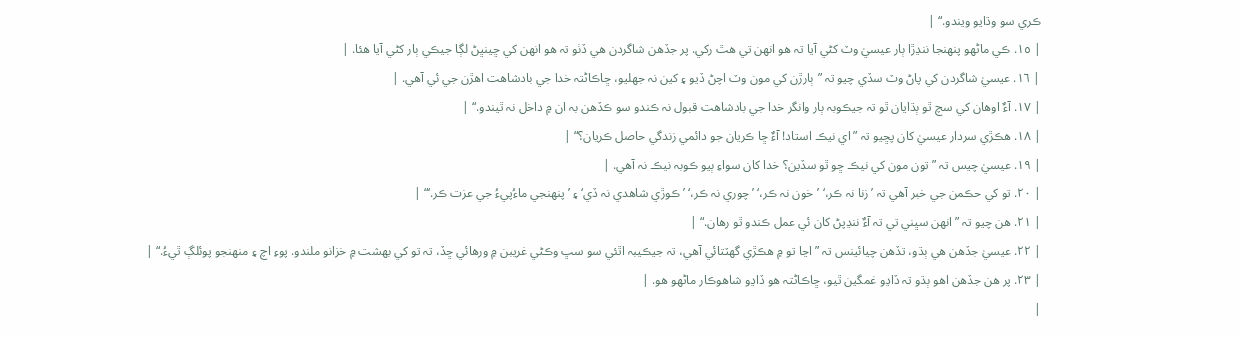ڪري سو وڌايو ويندو.“ |
| ١٥. ڪي ماڻھو پنھنجا ننڍڙا ٻار عيسيٰ وٽ کڻي آيا تہ ھو انھن تي ھٿ رکي. پر جڏھن شاگردن ھي ڏٺو تہ ھو انھن کي ڇينڀڻ لڳا جيڪي ٻار کڻي آيا ھئا. |
| ١٦. عيسيٰ شاگردن کي پاڻ وٽ سڏي چيو تہ ”ٻارڙن کي مون وٽ اچڻ ڏيو ۽ کين نہ جھليو، ڇاڪاڻتہ خدا جي بادشاھت اھڙن جي ئي آھي. |
| ١٧. آءٌ اوھان کي سچ ٿو ٻڌايان ٿو تہ جيڪوبہ ٻار وانگر خدا جي بادشاھت قبول نہ ڪندو سو ڪڏھن بہ ان ۾ داخل نہ ٿيندو.“ |
| ١٨. ھڪڙي سردار عيسيٰ کان پڇيو تہ ”اي نيڪ استاد! آءٌ ڇا ڪريان جو دائمي زندگي حاصل ڪريان؟“ |
| ١٩. عيسيٰ چيس تہ ”تون مون کي نيڪ ڇو ٿو سڏين؟ خدا کان سواءِ ٻيو ڪوبہ نيڪ نہ آھي. |
| ٢٠. تو کي حڪمن جي خبر آھي تہ ’زنا نہ ڪر،‘ ’خون نہ ڪر،‘ ’چوري نہ ڪر،‘ ’ڪوڙي شاھدي نہ ڏي‘ ۽ ’پنھنجي ماءُپيءُ جي عزت ڪر.‘“ |
| ٢١. ھن چيو تہ ”انھن سڀني تي تہ آءٌ ننڍپڻ کان ئي عمل ڪندو ٿو رھان.“ |
| ٢٢. عيسيٰ جڏھن ھي ٻڌو، تڏھن چيائينس تہ ”اڃا تو ۾ ھڪڙي گھٽتائي آھي، تہ جيڪيبہ اٿئي سو سڀ وڪڻي غريبن ۾ ورھائي ڇڏ، تہ تو کي بھشت ۾ خزانو ملندو. پوءِ اچ ۽ منھنجو پوئلڳ ٿيءُ.“ |
| ٢٣. پر ھن جڏھن اھو ٻڌو تہ ڏاڍو غمگين ٿيو، ڇاڪاڻتہ ھو ڏاڍو شاھوڪار ماڻھو ھو. |
|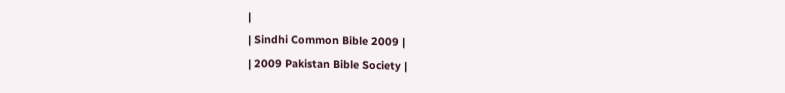|
| Sindhi Common Bible 2009 |
| 2009 Pakistan Bible Society |